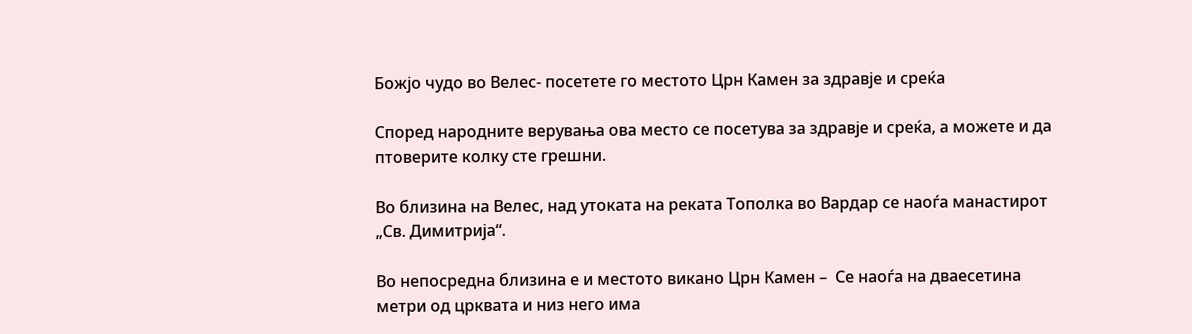Божјо чудо во Велес- посетете го местото Црн Камен за здравје и среќа

Според народните верувања ова место се посетува за здравје и среќа, а можете и да птоверите колку сте грешни.

Во близина на Велес, над утоката на реката Тополка во Вардар се наоѓа манастирот „Св. Димитрија“.

Во непосредна близина е и местото викано Црн Камен –  Се наоѓа на дваесетина метри од црквата и низ него има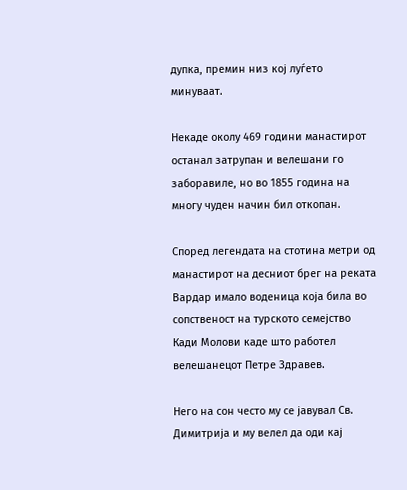дупка, премин низ кој луѓето минуваат.

Некаде околу 469 години манастирот останал затрупан и велешани го заборавиле, но во 1855 година на многу чуден начин бил откопан.

Според легендата на стотина метри од манастирот на десниот брег на реката Вардар имало воденица која била во сопственост на турското семејство Кади Молови каде што работел велешанецот Петре Здравев.

Него на сон често му се јавувал Св. Димитрија и му велел да оди кај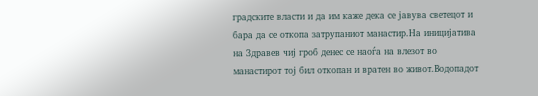градските власти и да им каже дека се јавува светецот и бара да се откопа затрупаниот манастир.На иницијатива на Здравев чиј гроб денес се наоѓа на влезот во манастирот тој бил откопан и вратен во живот.Водопадот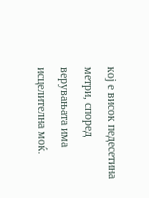кој е висок педесетина метри, според верувањата има исцелителна моќ.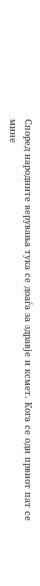Според народните верувања тука се доаѓа за здравје и ксмет. Кога се оди првиот пат се мине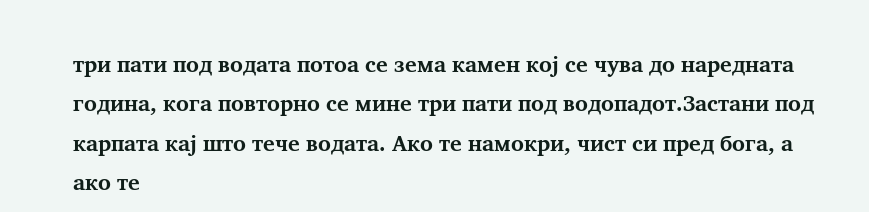три пати под водата потоа се зема камен кој се чува до наредната година, кога повторно се мине три пати под водопадот.Застани под карпата кај што тече водата. Ако те намокри, чист си пред бога, а ако те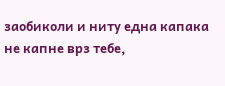заобиколи и ниту една капака не капне врз тебе,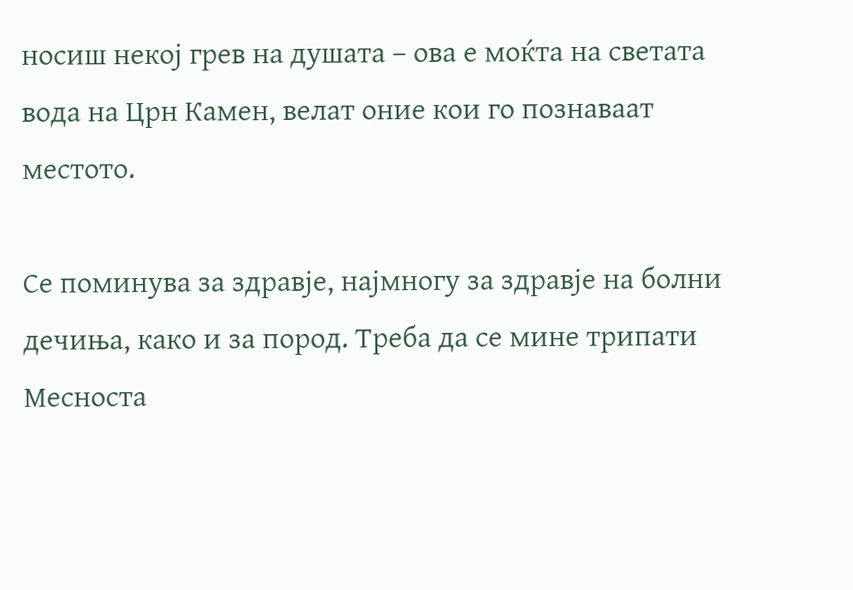носиш некој грев на душата – ова е моќта на светата вода на Црн Камен, велат оние кои го познаваат местото.

Се поминува за здравје, најмногу за здравје на болни дечиња, како и за пород. Треба да се мине трипати Месноста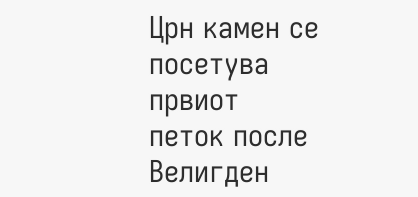Црн камен се посетува првиот петок после Велигден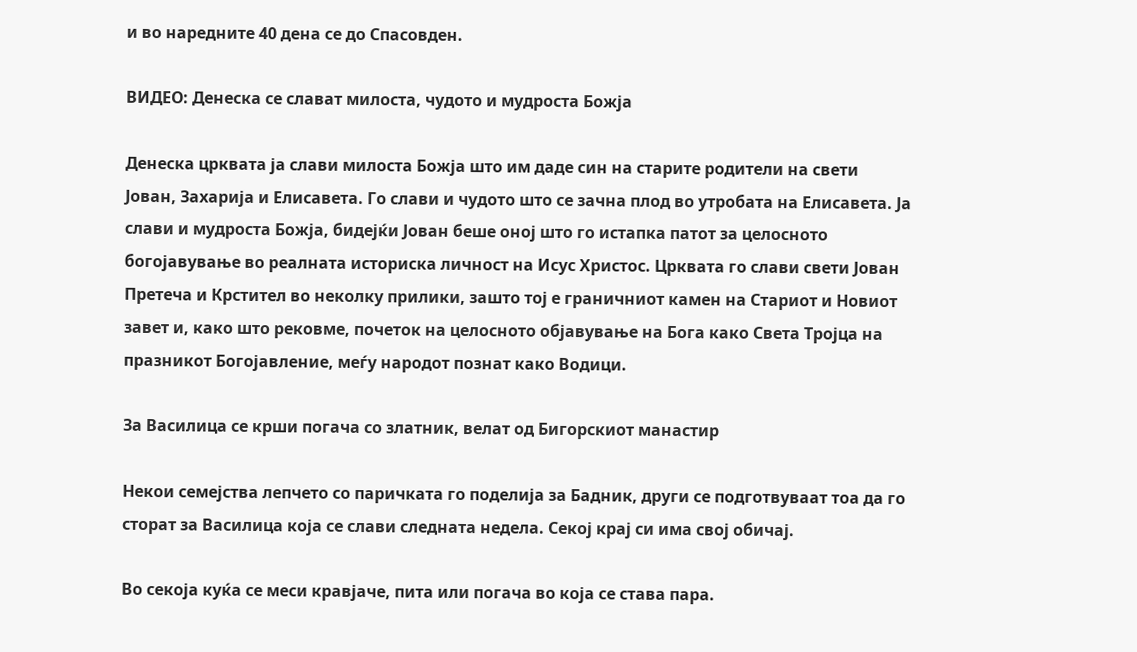и во наредните 40 дена се до Спасовден.

ВИДЕО: Денеска се слават милоста, чудото и мудроста Божја

Денеска црквата ја слави милоста Божја што им даде син на старите родители на свети Јован, Захарија и Елисавета. Го слави и чудото што се зачна плод во утробата на Елисавета. Ја слави и мудроста Божја, бидејќи Јован беше оној што го истапка патот за целосното богојавување во реалната историска личност на Исус Христос. Црквата го слави свети Јован Претеча и Крстител во неколку прилики, зашто тој е граничниот камен на Стариот и Новиот завет и, како што рековме, почеток на целосното објавување на Бога како Света Тројца на празникот Богојавление, меѓу народот познат како Водици.

За Василица се крши погача со златник, велат од Бигорскиот манастир

Некои семејства лепчето со паричката го поделија за Бадник, други се подготвуваат тоа да го сторат за Василица која се слави следната недела. Секој крај си има свој обичај.

Во секоја куќа се меси кравјаче, пита или погача во која се става пара.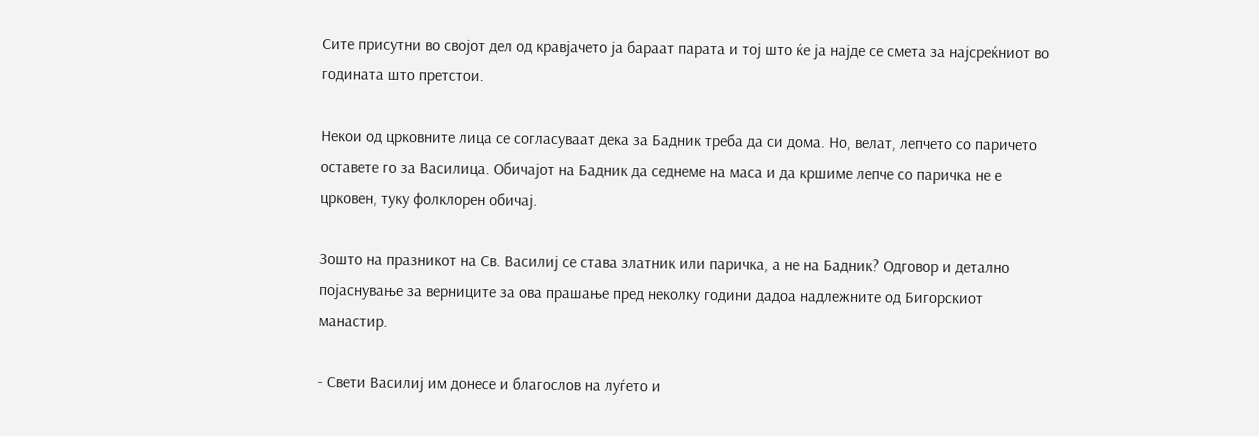Сите присутни во својот дел од кравјачето ја бараат парата и тој што ќе ја најде се смета за најсреќниот во годината што претстои.

Некои од црковните лица се согласуваат дека за Бадник треба да си дома. Но, велат, лепчето со паричето оставете го за Василица. Обичајот на Бадник да седнеме на маса и да кршиме лепче со паричка не е црковен, туку фолклорен обичај.

Зошто на празникот на Св. Василиј се става златник или паричка, а не на Бадник? Одговор и детално појаснување за верниците за ова прашање пред неколку години дадоа надлежните од Бигорскиот манастир.

- Свети Василиј им донесе и благослов на луѓето и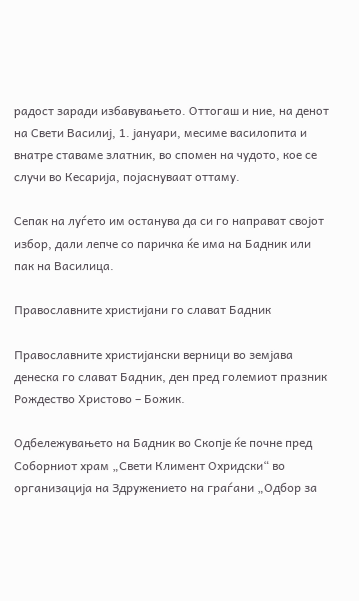радост заради избавувањето. Оттогаш и ние, на денот на Свети Василиј, 1. јануари, месиме василопита и внатре ставаме златник, во спомен на чудото, кое се случи во Кесарија, појаснуваат оттаму.

Сепак на луѓето им останува да си го направат својот избор, дали лепче со паричка ќе има на Бадник или пак на Василица.

Православните христијани го слават Бадник

Православните христијански верници во земјава денеска го слават Бадник, ден пред големиот празник Рождество Христово – Божик.

Одбележувањето на Бадник во Скопје ќе почне пред Соборниот храм „Свети Климент Охридски“ во организација на Здружението на граѓани „Одбор за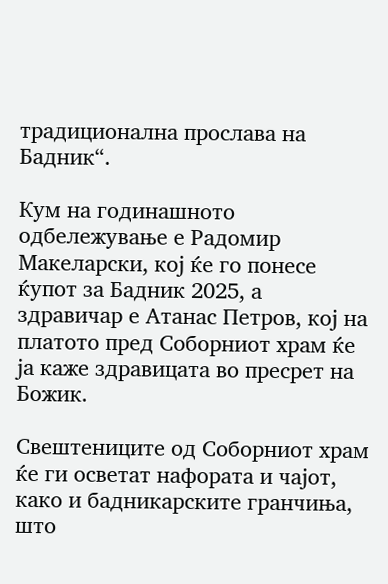традиционална прослава на Бадник“.

Кум на годинашното одбележување е Радомир Макеларски, кој ќе го понесе ќупот за Бадник 2025, а здравичар е Атанас Петров, кој на платото пред Соборниот храм ќе ја каже здравицата во пресрет на Божик.

Свештениците од Соборниот храм ќе ги осветат нафората и чајот, како и бадникарските гранчиња, што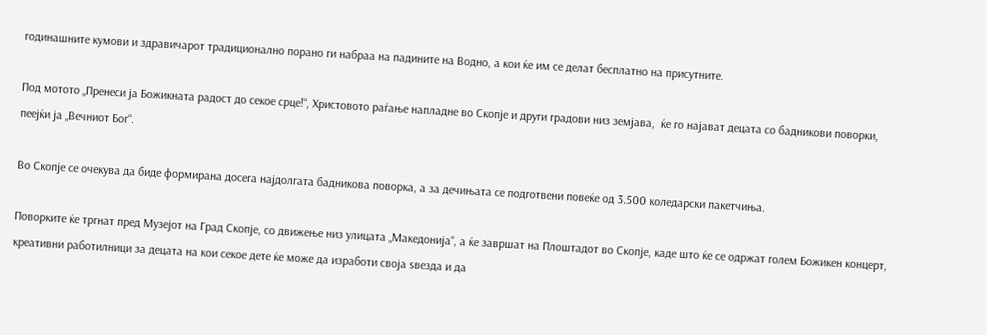годинашните кумови и здравичарот традиционално порано ги набраа на падините на Водно, а кои ќе им се делат бесплатно на присутните.

Под мотото „Пренеси ја Божикната радост до секое срце!“, Христовото раѓање напладне во Скопје и други градови низ земјава,  ќе го најават децата со бадникови поворки, пеејќи ја „Вечниот Бог“.

Во Скопје се очекува да биде формирана досега најдолгата бадникова поворка, а за дечињата се подготвени повеќе од 3.500 коледарски пакетчиња.

Поворките ќе тргнат пред Музејот на Град Скопје, со движење низ улицата „Македонија“, а ќе завршат на Плоштадот во Скопје, каде што ќе се одржат голем Божикен концерт, креативни работилници за децата на кои секое дете ќе може да изработи своја ѕвезда и да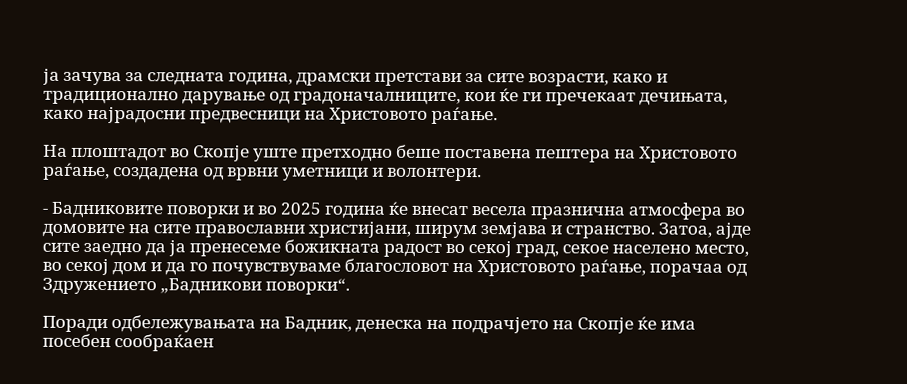ја зачува за следната година, драмски претстави за сите возрасти, како и традиционално дарување од градоначалниците, кои ќе ги пречекаат дечињата, како најрадосни предвесници на Христовото раѓање.

На плоштадот во Скопје уште претходно беше поставена пештера на Христовото раѓање, создадена од врвни уметници и волонтери.

- Бадниковите поворки и во 2025 година ќе внесат весела празнична атмосфера во домовите на сите православни христијани, ширум земјава и странство. Затоа, ајде сите заедно да ја пренесеме божикната радост во секој град, секое населено место, во секој дом и да го почувствуваме благословот на Христовото раѓање, порачаа од Здружението „Бадникови поворки“.

Поради одбележувањата на Бадник, денеска на подрачјето на Скопје ќе има посебен сообраќаен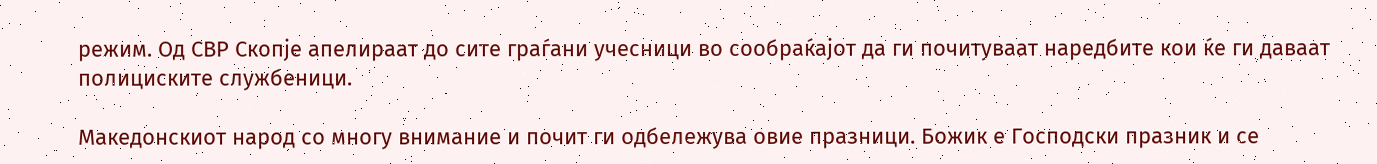режим. Од СВР Скопје апелираат до сите граѓани учесници во сообраќајот да ги почитуваат наредбите кои ќе ги даваат полициските службеници.

Македонскиот народ со многу внимание и почит ги одбележува овие празници. Божик е Господски празник и се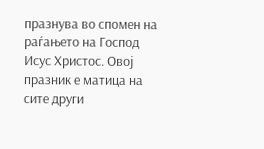празнува во спомен на раѓањето на Господ Исус Христос. Овој празник е матица на сите други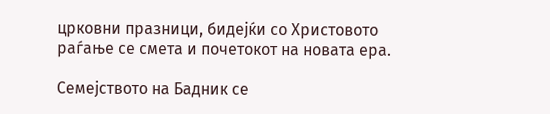црковни празници, бидејќи со Христовото раѓање се смета и почетокот на новата ера.

Семејството на Бадник се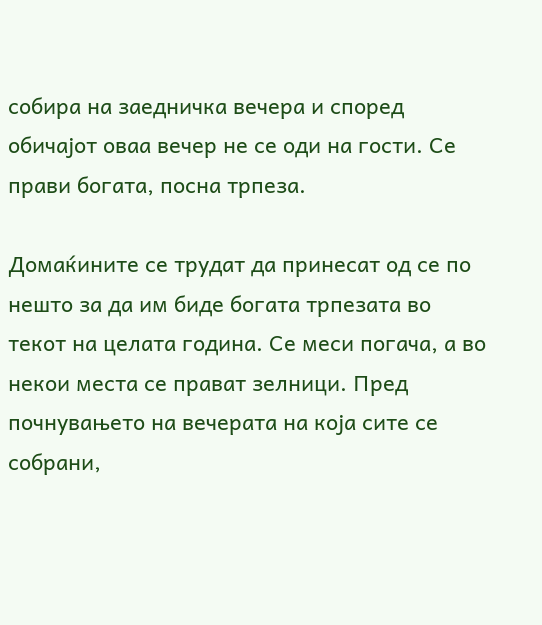собира на заедничка вечера и според обичајот оваа вечер не се оди на гости. Се прави богата, посна трпеза.

Домаќините се трудат да принесат од се по нешто за да им биде богата трпезата во текот на целата година. Се меси погача, а во некои места се прават зелници. Пред почнувањето на вечерата на која сите се собрани,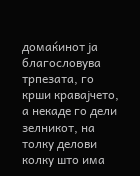домаќинот ја благословува трпезата, го крши кравајчето, а некаде го дели зелникот, на толку делови колку што има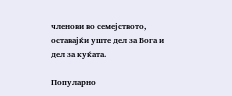членови во семејството, оставајќи уште дел за Бога и дел за куќата.

Популарно